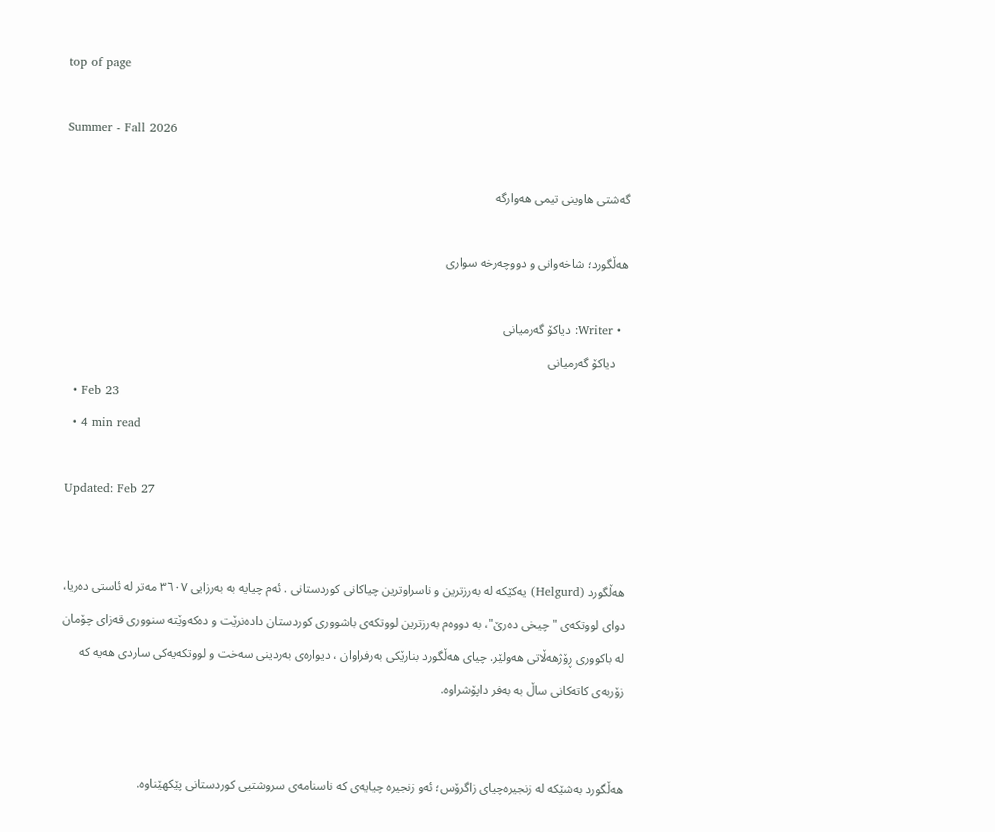top of page

Summer - Fall 2026

گەشتی هاوینی تیمی هەوارگە

هەڵگورد؛ شاخەوانی و دووچەرخە سواری

  • Writer: دیاکۆ گەرمیانی
    دیاکۆ گەرمیانی
  • Feb 23
  • 4 min read

Updated: Feb 27


هەڵگورد (Helgurd) یەکێکە لە بەرزترین و ناسراوترین چیاکانی کوردستانی . ئەم چیایە بە بەرزایی ۳٦۰۷ مەتر لە ئاستی دەریا، دوای لووتکەی "چیخی دەرێ"، بە دووەم بەرزترین لووتکەی باشووری کوردستان دادەنرێت و دەکەوێتە سنووری قەزای چۆمان لە باکووری ڕۆژهەڵاتی هەولێر. چیای هەڵگورد بنارێکی بەرفراوان ، دیوارەی بەردینی سەخت و لووتکەیەکی ساردی هەیە کە زۆربەی کاتەکانی ساڵ بە بەفر داپۆشراوە.


هەڵگورد بەشێکە لە زنجیرەچیای زاگرۆس؛ ئەو زنجیرە چیایەی کە ناسنامەی سروشتیی کوردستانی پێکهێناوە.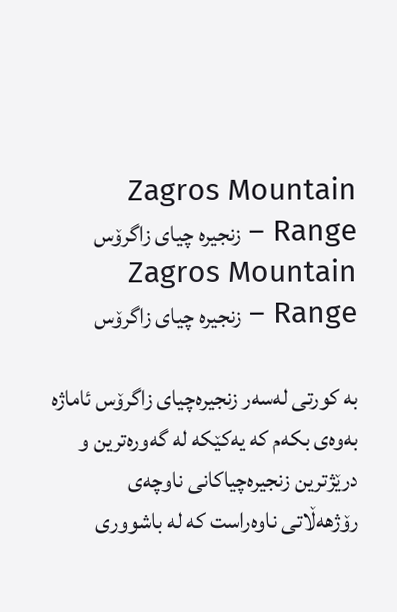Zagros Mountain Range – زنجیرە چیای زاگرۆس
Zagros Mountain Range – زنجیرە چیای زاگرۆس

بە کورتی لەسەر زنجیرەچیای زاگرۆس ئاماژە بەوەی بکەم کە یەکێکە لە گەورەترین و درێژترین زنجیرەچیاکانی ناوچەی رۆژهەڵاتی ناوەراست کە لە باشووری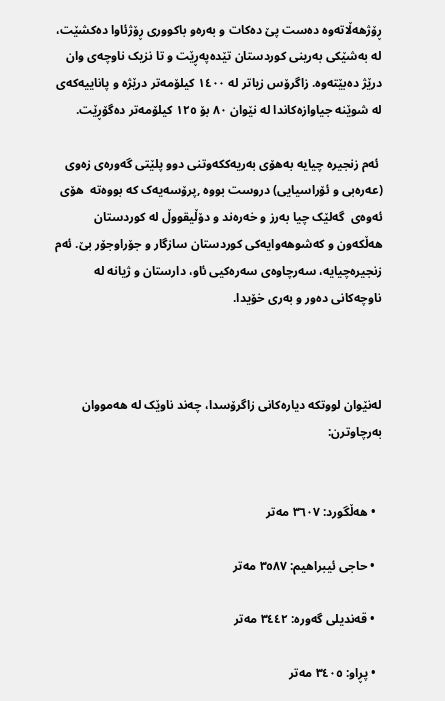ڕۆژهەڵاتەوە دەست پێ دەکات و بەرەو باکووری ڕۆژئاوا دەکشێت، لە بەشێکی بەرینی کوردستان تێدەپەڕێت و تا نزیک ناوچەی وان درێژ دەبێتەوە. زاگرۆس زیاتر لە ۱٤۰۰ کیلۆمەتر درێژە و پاناییەکەی لە شوێنە جیاوازەکاندا لە نێوان ۸۰ بۆ ۱۲٥ کیلۆمەتر دەگۆڕێت.

 ئەم زنجیرە چیایە بەهۆی بەریەککەوتنی دوو پلێتی گەورەی زەوی (عەرەبی و ئۆراسیایی) دروست بووە ,پرۆسەیەک کە بووەتە  هۆی ئەوەی  گەلێک چیا بەرز و خەرەند و دۆڵیقووڵ لە کوردستان هەڵکەون و کەشوهەوایەکی کوردستان سازگار و جۆراوجۆر بێ. ئەم زنجیرەچیایە، سەرچاوەی سەرەکیی ئاو، دارستان و ژیانە لە ناوچەکانی دەور و بەری خۆیدا.



لەنێوان لووتکە دیارەکانی زاگرۆسدا، چەند ناوێک لە هەمووان بەرچاوترن:


  • هەڵگورد: ۳٦۰۷ مەتر

  • حاجی ئیبراهیم: ۳٥۸۷ مەتر

  • قەندیلی گەورە: ۳٤٤۲ مەتر

  • پڕاو: ۳٤۰٥ مەتر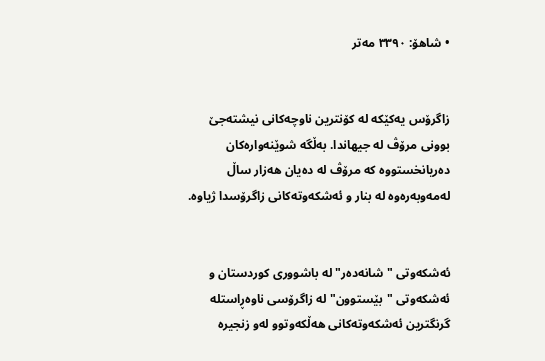• شاهۆ: ۳۳۹۰ مەتر


زاگرۆس یەکێکە لە کۆنترین ناوچەکانی نیشتەجێ بوونی مرۆڤ لە جیهاندا. بەڵگە شوێنەوارەکان دەریانخستووە کە مرۆڤ لە دەیان هەزار ساڵ لەمەوبەرەوە لە بنار و ئەشکەوتەکانی زاگرۆسدا ژیاوە.


ئەشکەوتی "شانەدەر" لە باشووری کوردستان و ئەشکەوتی "بێستوون" لە زاگرۆسی ناوەڕاستلە گرنگترین ئەشکەوتەکانی هەڵکەوتوو لەو زنجیرە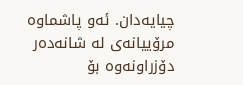چیایەدان. ئەو پاشماوە مرۆییانەی لە شانەدەر دۆزراونەوە بۆ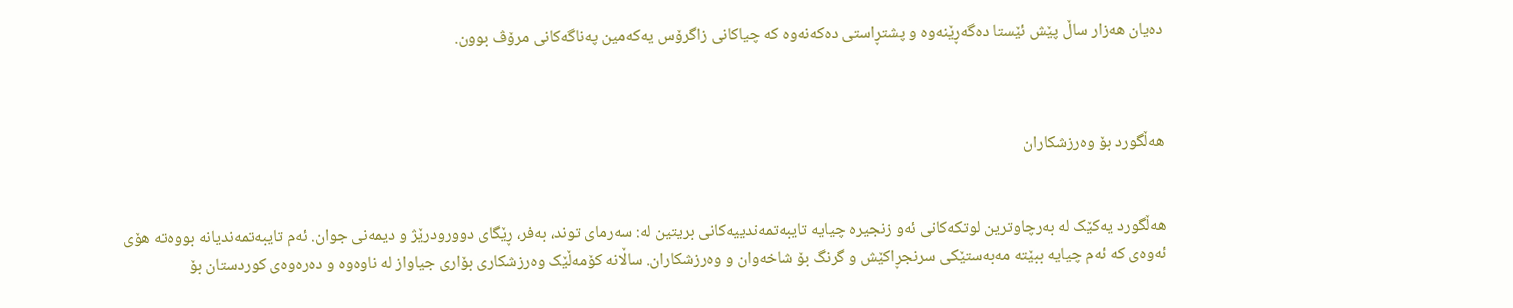دەیان هەزار ساڵ پێش ئێستا دەگەڕێنەوە و پشتڕاستی دەکەنەوە کە چیاکانی زاگرۆس یەکەمین پەناگەکانی مرۆڤ بوون.



هەڵگورد بۆ وەرزشکاران


هەڵگورد یەکێک لە بەرچاوترین لوتکەکانی ئەو زنجیرە چیایە تایبەتمەندییەکانی بریتین لە: سەرمای توند، بەفر، ڕێگای دوورودرێژ و دیمەنی جوان. ئەم تایبەتمەندیانە بووەتە هۆی ئەوەی کە ئەم چیایە ببێتە مەبەستێکی سرنجڕاکێش و گرنگ بۆ شاخەوان و وەرزشکاران. ساڵانە کۆمەڵێک وەرزشکاری بۆاری جیاواز لە ناوەوە و دەرەوەی کوردستان بۆ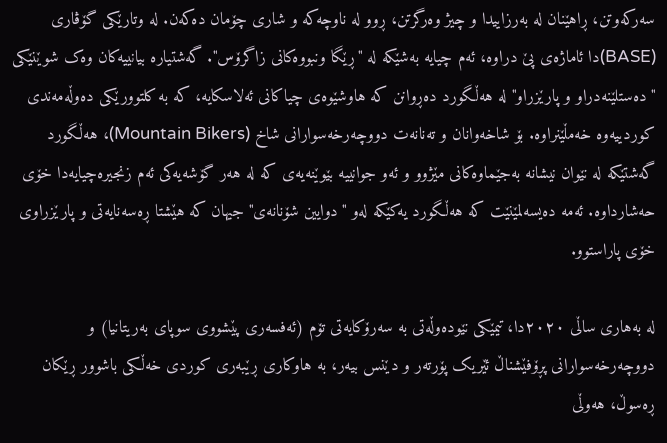سەرکەوتن، ڕاهێنان لە بەرزاییدا و چیژ وەرگرتن، ڕوو لە ناوچەکە و شاری چۆمان دەکەن. لە وتارێکی گۆڤاری (BASE)دا ئاماژەی پێ دراوە، ئەم چیایە بەشێکە لە "ڕێگا ونبووەکانی زاگرۆس". گەشتیارە بیانییەکان وەک شوێنێکی "دەستلێنەدراو و پارێزراو" لە هەڵگورد دەڕوانن کە هاوشێوەی چیاکانی ئەلاسکایە، کە بە کلتوورێکی دەوڵەمەندی کوردییەوە خەمڵێنراوە. بۆ شاخەوانان و تەنانەت دووچەرخەسوارانی شاخ (Mountain Bikers)، هەڵگورد گەشتێکە لە نێوان نیشانە بەجێماوەکانی مێژوو و ئەو جوانییە بێوێنەیەی کە لە هەر گۆشەیەکی ئەم زنجیرەچیایەدا خۆی حەشارداوە. ئەمە دەیسەلمێنێت کە هەڵگورد یەکێکە لەو "دوایین شۆنانەی" جیهان کە هێشتا ڕەسەنایەتی و پارێزراوی خۆی پاراستوو.

لە بەهاری ساڵی ٢٠٢٠دا، تیمێکی نێودەوڵەتی بە سەرۆکایەتی تۆم (ئەفسەری پێشووی سوپای بەریتانیا) و دووچەرخەسوارانی پڕۆفێشناڵ ئێریک پۆرتەر و دێنس بیەر، بە هاوکاری ڕێبەری کوردی خەڵکی باشوور ڕێکان ڕەسوڵ، هەوڵی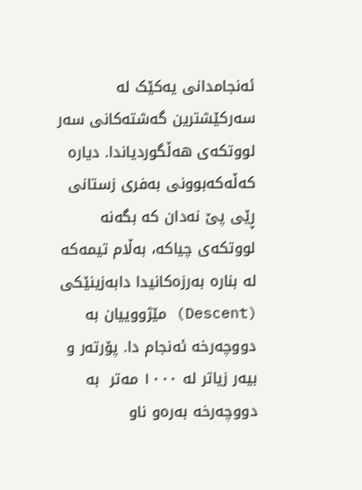ئەنجامدانی یەکێک لە سەرکێشترین گەشتەکانی سەر لووتکەی هەڵگوردیاندا. دیارە کەڵەکەبوونی بەفری زستانی ڕێی پێ نەدان کە بگەنە لووتکەی چیاکە، بەڵام تیمەکە لە بنارە بەرزەکانیدا دابەزینێکی (Descent) مێژووییان بە دووچەرخە ئەنجام دا. پۆرتەر و بیەر زیاتر لە ١٠٠٠ مەتر  بە دووچەرخە بەرەو ناو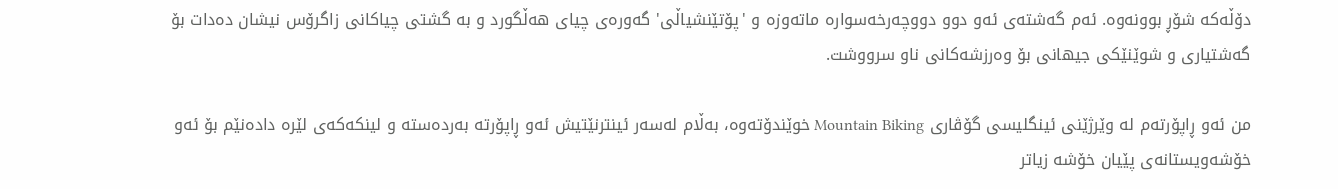دۆڵەکە شۆڕ بوونەوە. ئەم گەشتەی ئەو دوو دووچەرخەسوارە ماتەوزە و 'پۆتێنشیاڵی' گەورەی چیای هەڵگورد و بە گشتی چیاکانی زاگرۆس نیشان دەدات بۆ گەشتیاری و شوێنێکی جیهانی بۆ وەرزشەکانی ناو سرووشت.

من ئەو ڕاپۆرتەم لە وێرژێنی ئینگلیسی گۆڤاری Mountain Biking خوێندۆتەوە، بەڵام لەسەر ئینترنێتیش ئەو ڕاپۆرتە بەردەستە و لینکەکەی لێرە دادەنێم بۆ ئەو خۆشەویستانەی پێیان خۆشە زیاتر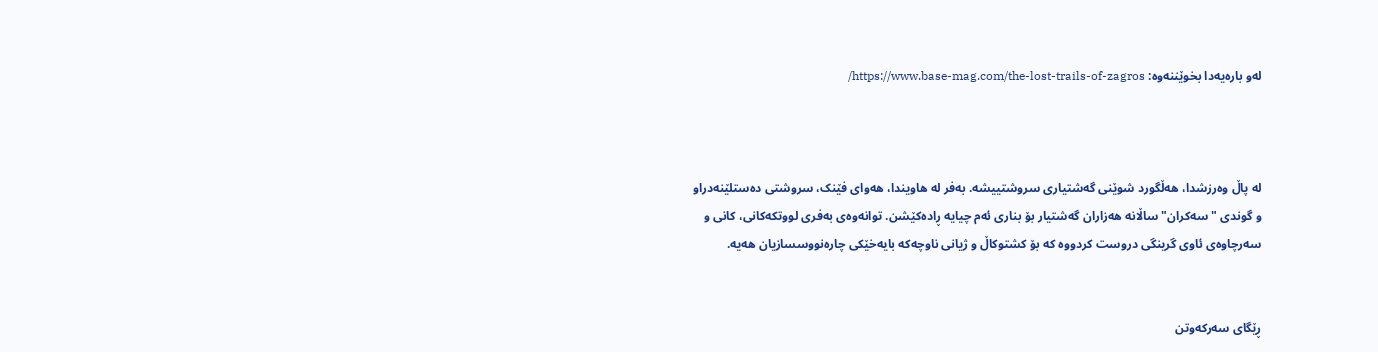لەو بارەیەدا بخوێننەوە: https://www.base-mag.com/the-lost-trails-of-zagros/



لە پاڵ وەرزشدا، هەڵگورد شوێنی گەشتیاری سروشتییشە. بەفر لە هاویندا، هەوای فێنک، سروشتی دەستلێنەدراو و گوندی "سەکران" ساڵانە هەزاران گەشتیار بۆ بناری ئەم چیایە ڕادەکێشن. توانەوەی بەفری لووتکەکانی، کانی و سەرچاوەی ئاوی گرینگی دروست کردووە کە بۆ کشتوکاڵ و ژیانی ناوچەکە بایەخێکی چارەنووسسازیان هەیە.


ڕێگای سەرکەوتن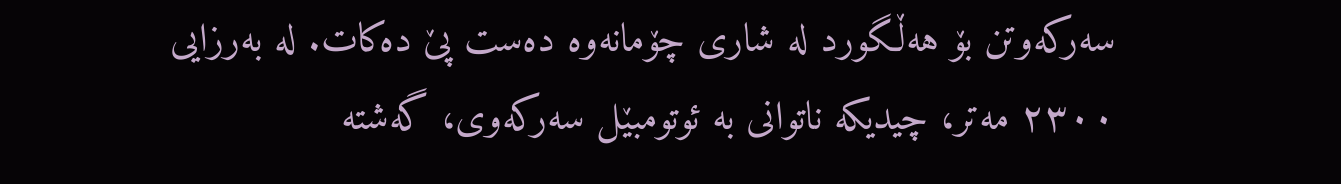سەرکەوتن بۆ هەڵگورد لە شاری چۆمانەوە دەست پێ دەکات. لە بەرزایی ٢٣٠٠ مەتر، چیدیکە ناتوانی بە ئوتومبێل سەرکەوی، گەشتە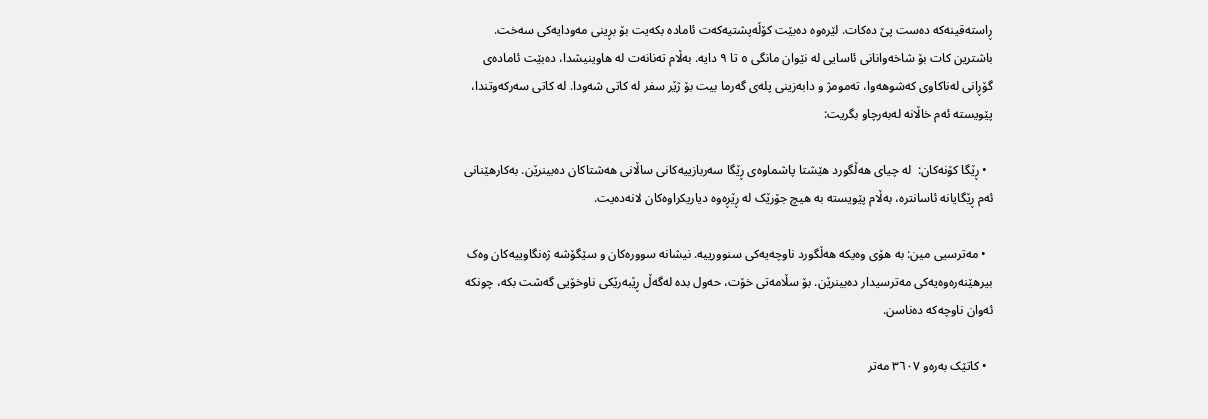ڕاستەقینەکە دەست پێ دەکات. لێرەوە دەبێت کۆڵەپشتیەکەت ئامادە بکەیت بۆ بڕینی مەودایەکی سەخت. باشترین کات بۆ شاخەوانانی ئاسایی لە نێوان مانگی ٥ تا ٩ دایە. بەڵام تەنانەت لە هاوینیشدا، دەبێت ئامادەی گۆڕانی لەناکاوی کەشوهەوا، تەمومژ و دابەزینی پلەی گەرما بیت بۆ ژێر سفر لە کاتی شەودا. لە کاتی سەرکەوتندا، پێویستە ئەم خاڵانە لەبەرچاو بگریت:

  • ڕێگا کۆنەکان:  لە چیای هەڵگورد هێشتا پاشماوەی ڕێگا سەربازییەکانی ساڵانی هەشتاکان دەبینرێن. بەکارهێنانی ئەم ڕێگایانە ئاسانترە، بەڵام پێویستە بە هیچ جۆرێک لە ڕێڕەوە دیاریکراوەکان لانەدەیت.

  • مەترسیی مین: بە هۆی وەیکە هەڵگورد ناوچەیەکی سنوورییە. نیشانە سوورەکان و سێگۆشە ژەنگاوییەکان وەک بیرهێنەرەوەیەکی مەترسیدار دەبینرێن. بۆ سڵامەتی خۆت، حەول بدە لەگەڵ ڕێبەرێکی ناوخۆیی گەشت بکە، چونکە ئەوان ناوچەکە دەناسن.

  • کاتێک بەرەو ٣٦٠٧ مەتر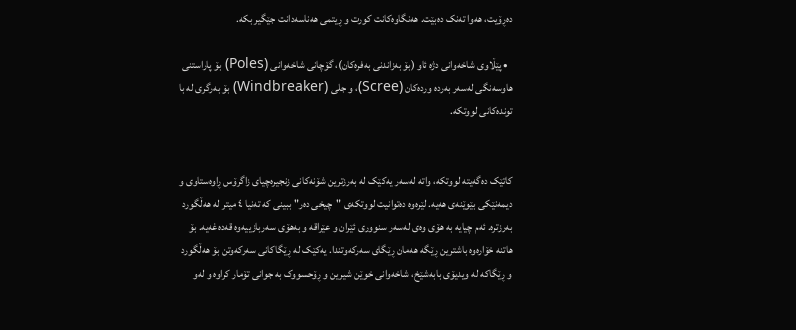دەڕۆیت، هەوا تەنک دەبێت. هەنگاوەکانت کورت و ڕیتمی هەناسەدانت جێگیر بکە.

  • پێڵاوی شاخەوانی دژە ئاو (بۆ بەزاندنی بەفرەکان)، گۆچانی شاخەوانی (Poles) بۆ پاراستنی هاوسەنگی لەسەر بەردە وردەکان (Scree)، و جلی (Windbreaker) بۆ بەرگری لە با توندەکانی لووتکە.


کاتێک دەگەیتە لووتکە، واتە لەسەر یەکێک لە بەرزترین شۆنەکانی زنجیرەچیای زاگرۆس ڕاوەستاوی و دیمەنێکی بێوێنەی هەیە. لێرەوە دەتوانیت لووتکەی "چیخی دەر" ببینی کە تەنیا ٤ میتر لە هەڵگورد بەرزترە. ئەم چیایە بە هۆی وەی لەسەر سنووری ئێران و عێراقە و بەهۆی سەربازییەوە قەدەغەیە. بۆ هاتنە خۆارەوە باشترین ڕێگە هەمان ڕێگای سەرکەوتندا. یەکێک لە ڕێگاکانی سەرکەوتن بۆ هەڵگورد و ڕێگاکە لە ویدیۆی بابەشێخ، شاخەوانی خوێن شیرین و ڕۆحسووک بە جوانی تۆمار کراوە و لەو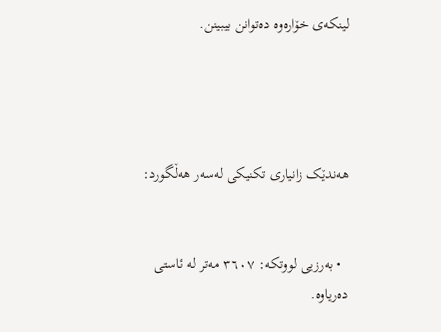لینکەی خۆارەوە دەتوانن بیبینن.




هەندێک زانیاری تکنیکی لەسەر هەڵگورد:


  • بەرزیی لووتکە: ٣٦٠٧ مەتر لە ئاستی دەریاوە.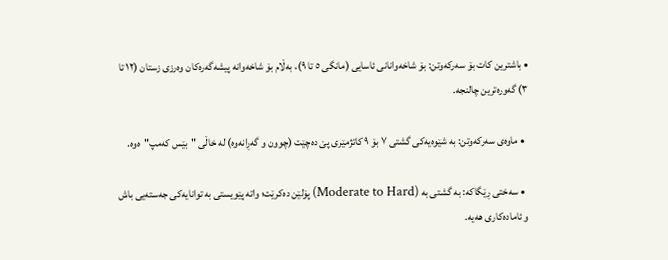• باشترین کات بۆ سەرکەوتن: بۆ شاخەوانانی ئاسایی (مانگی ٥ تا ٩)، بەڵام بۆ شاخەوانە پیشەگەرەکان وەرزی زستان (١٢ تا ٣) گەورەترین چالنجە.

  • ماوەی سەرکەوتن: بە شێوەیەکی گشتی ٧ بۆ ٩ کاتژمێری پێ دەچێت (چوون و گەڕانەوە) لە خاڵی "بێس کەمپ"ەوە.

  • سەختی ڕێگاکە: بە گشتی بە (Moderate to Hard) پۆلێن دەکرێت؛ واتە پێویستی بە توانایەکی جەستەیی باش و ئامادەکاری هەیە.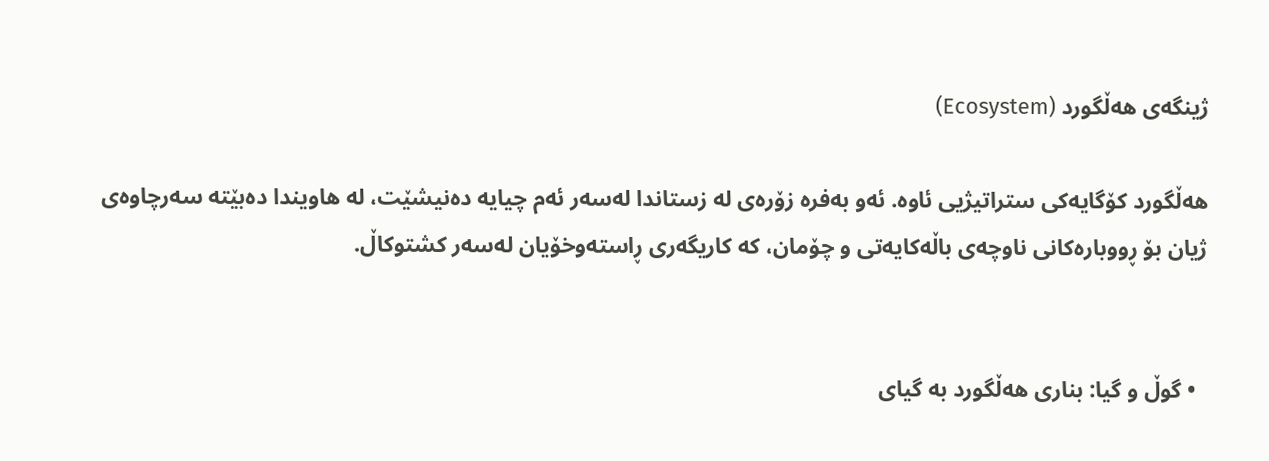ژینگەی هەڵگورد (Ecosystem)

هەڵگورد کۆگایەکی ستراتیژیی ئاوە. ئەو بەفرە زۆرەی لە زستاندا لەسەر ئەم چیایە دەنیشێت، لە هاویندا دەبێتە سەرچاوەی ژیان بۆ ڕووبارەکانی ناوچەی باڵەکایەتی و چۆمان، کە کاریگەری ڕاستەوخۆیان لەسەر کشتوکاڵ.


  • گوڵ و گیا: بناری هەڵگورد بە گیای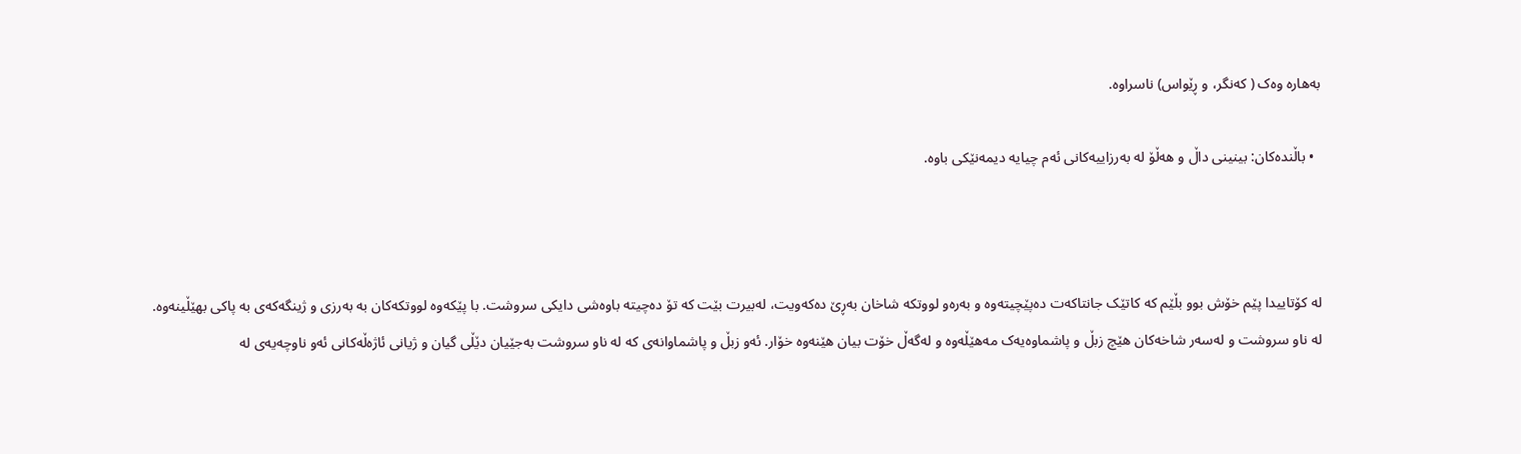بەهارە وەک ( کەنگر، و ڕێواس) ناسراوە.

  • باڵندەکان: بینینی داڵ و هەڵۆ لە بەرزاییەکانی ئەم چیایە دیمەنێکی باوە.



لە کۆتاییدا پێم خۆش بوو بڵێم کە کاتێک جانتاکەت دەپێچیتەوە و بەرەو لووتکە شاخان بەڕێ دەکەویت، لەبیرت بێت کە تۆ دەچیتە باوەشی دایکی سروشت. با پێکەوە لووتکەکان بە بەرزی و ژینگەکەی بە پاکی بهێڵینەوە. لە ناو سروشت و لەسەر شاخەکان هێچ زبڵ و پاشماوەیەک مەهێڵەوە و لەگەڵ خۆت بیان هێنەوە خۆار. ئەو زبڵ و پاشماوانەی کە لە ناو سروشت بەجێیان دێڵی گیان و ژیانی ئاژەڵەکانی ئەو ناوچەیەی لە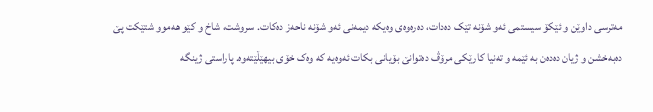مەترسی داوێن و ئێکۆ سیستمی ئەو شۆنە تێک دەدات، دەرەوەی وەیکە دیمەنی ئەو شۆنە ناحەز دەکات. سروشت، شاخ و کێو هەموو شتێکت پێ دەبەخشن و ژیان دەدەن بە ئێمە و تەنیا کارێکی مرۆڤ دەتوانێ بۆیانی بکات ئەوەیە کە وەک خۆی بیهێڵێتەوە. پاراستی ژینگە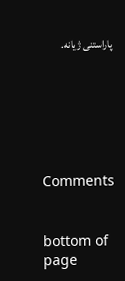پاراستنی ژیانە.






Comments


bottom of page